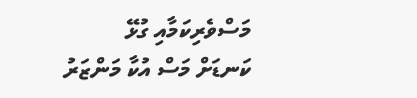މަސްވެރިކަމާއި ގުޅޭ
ކަނޑަށް މަސް އުކާ މަންޒަރު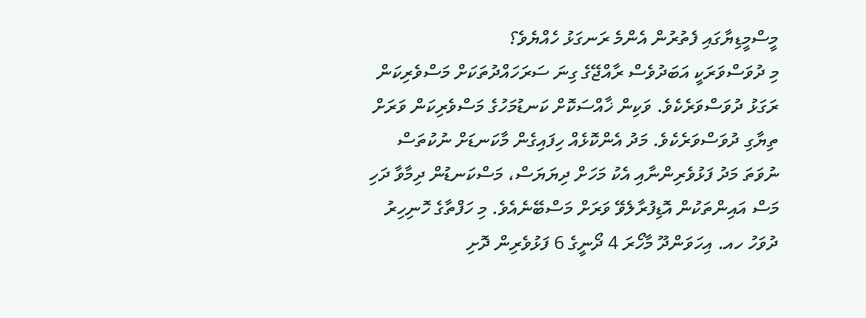މީސްމީޑިޔާގައި ފެތުރުން އެންމެ ރަނގަޅު ހެއްޔެވެ؟
މި ދުވަސްވަރަކީ އަބަދުވެސް ރާއްޖޭގެ ގިނަ ސަރަހައްދުތަކަށް މަސްވެރިކަން ރަގަޅު ދުވަސްވަރެކެވެ. ވަކިން ޚާއްސަކޮށް ކަނޑުމަހުގެ މަސްވެރިކަން ވަރަށް ތިޔާގި ދުވަސްވަރެކެވެ. މަދު އެންކޮޅެއް ހިފައިގެން މާކަނޑަށް ނުކުތަސް ނުވަތަ މަދު ފަޅުވެރިންނާއި އެކު މަހަށް ދިޔަޔަސް، މަސްކަނޑުން ދިމާވާ ދަހި މަސް އައިންތަކުން އޮޑިފުރާލެވޭ ވަރަށް މަސްބޭނެއެވެ. މި ހަފްތާގެ ހޮނިހިރު ދުވަހު ހއ. އިހަވަންދޫ މާހޯރަ 4 ދޯނީގެ 6 ފަޅުވެރިން ދޮށި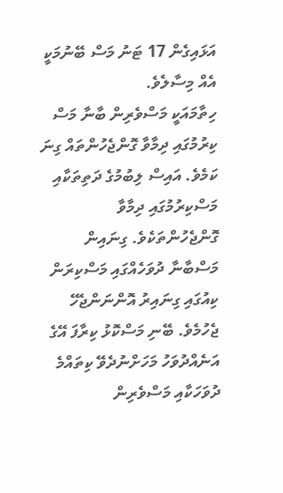އަޅައިގެން 17 ޓަނު މަސް ބޭނުމަކީ އެއް މިސާލެވެ.
ހިތާމައަކީ މަސްވެރިން ބާނާ މަސް ކިރުމުގައި ދިމާވާ ގޮންޖެހުންތައް ގިނަ ކަމެވެ. އައިސް ލިބުމުގެ ދަތިތަކާއި މަސްކިރުމުގައި ދިމާވާ ގޮންޖެހުންތަކެވެ. ގިނައިން މަސްބާނާ ދުވަހެއްގައި މަސްކިރަން ކިއުގައި ގިނައިރު އޮންނަންޖެހޭ ޖެހުމެވެ. ބޭނި މަސްކޮޅު ކިރާފަ އޭގެ އަނެއްދުވަހު މަހަށްނުދެވޭ ކިތައްމެ ދުވަހަކާއި މަސްވެރިން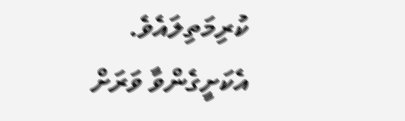ކުރިމަތިލައެވެ. އެކަށީގެންވާ ވަރަށް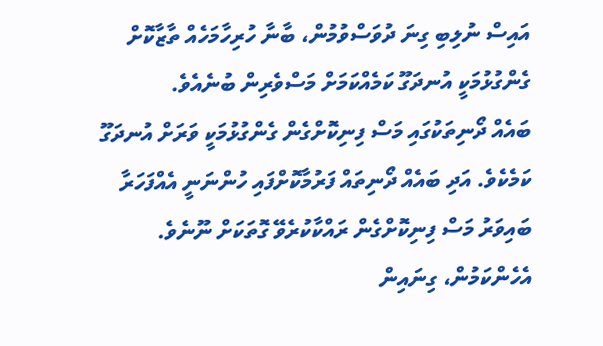އައިސް ނުލިބި ގިނަ ދުވަސްވުމުން، ބާނާ ހުރިހާމަހެއް ތާޒާކޮށް ގެންގުޅުމަކީ އުނދަގޫ ކަމެއްކަމަށް މަސްވެރިން ބުނެއެވެ.
ބައެއް ދޯނިތަކުގައި މަސް ފިނިކޮށްގެން ގެންގުޅުމަކީ ވަރަށް އުނދަގޫ ކަމެކެވެ. އަދި ބައެއް ދޯނިތައް ފަރުމާކޮށްފައި ހުންނަނީ އެއްފަހަރާ ބައިވަރު މަސް ފިނިކޮށްގެން ރައްކާކުރެވޭ ގޮތަކަށް ނޫނެވެ. އެހެންކަމުން، ގިނައިން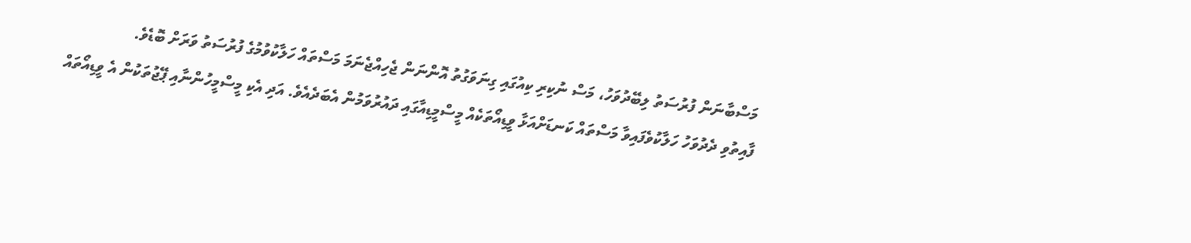މަސްބާނަން ފުރުސަތު ލިބޭދުވަހު، މަސް ނުކިރި ކިއުގައި ގިނަވަގުތު އޮންނަން ޖެހިއްޖެނަމަ މަސްތައް ހަލާކުވުމުގެ ފުރުސަތު ވަރަށް ބޮޑެވެ.
ފާއިތުވި ދެދުވަހު ހަލާކުވެފައިވާ މަސްތައް ކަނޑަށްއަޅާ ވީޑިއޯތަކެއް މީސްމީޑިއާގައި ދައުރުވަމުން އެބަދެއެވެ. އަދި އެކި މީސްމީހުންނާއި ޕޭޖުތަކުން އެ ވީޑިއޯތައް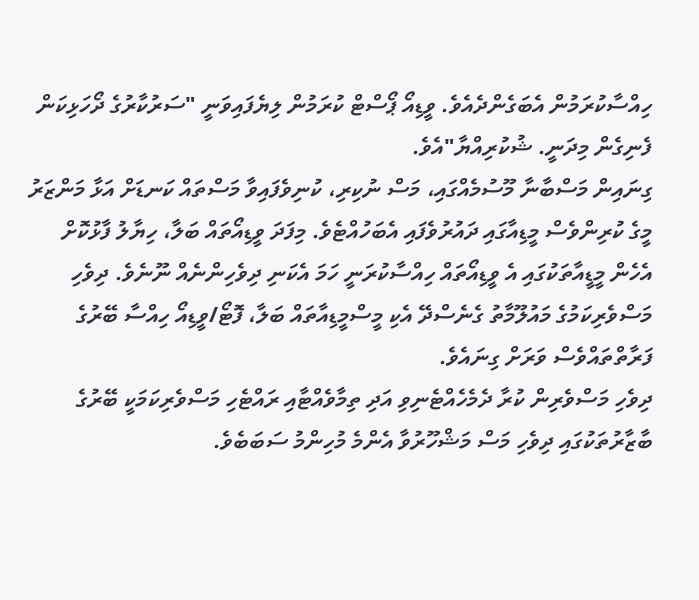ހިއްސާކުރަމުން އެބަގެންދެއެވެ. ވީޑިއޯ ޕޯސްޓް ކުރަމުން ލިޔެފައިވަނީ "ސަރުކާރުގެ ދޯހަޅިކަން ފެނިގެން މިދަނީ. ޝުކުރިއްޔާ"އެވެ.
ގިނައިން މަސްބާނާ މޫސުމެއްގައި، މަސް ނުކިރި، ކުނިވެފައިވާ މަސްތައް ކަނޑަށް އަޅާ މަންޒަރު މީގެ ކުރިންވެސް މީޑިއާގައި ދައުރުވެފައި އެބަހުއްޓެވެ. މިފަދަ ވީޑިއޯތައް ބަލާ، ހިޔާލު ފާޅުކޮށް އެހެން މީޑީއާތަކުގައި އެ ވީޑިއޯތައް ހިއްސާކުރަނީ ހަމަ އެކަނި ދިވެހިންނެއް ނޫނެވެ. ދިވެހި މަސްވެރިކަމުގެ މައުލޫމާތު ގެނެސްދޭ އެކި މީސްމީޑިއާތައް ބަލާ، ފޮޓޯ/ވީޑިއޯ ހިއްސާ ބޭރުގެ ފަރާތްތައްވެސް ވަރަށް ގިނައެވެ.
ދިވެހި މަސްވެރިން ކުރާ ދެމެހެއްޓެނިވި އަދި ތިމާވެއްޓާއި ރައްޓެހި މަސްވެރިކަމަކީ ބޭރުގެ ބާޒާރުތަކުގައި ދިވެހި މަސް މަޝްހޫރުވާ އެންމެ މުހިންމު ސަބަބެވެ.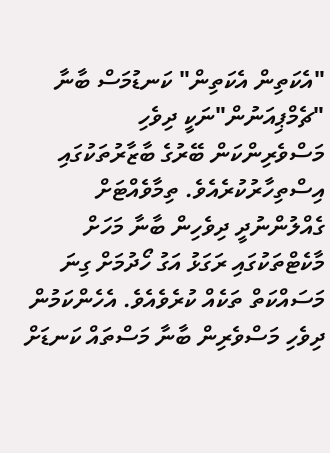"އެކަތިން އެކަތިން" ކަނޑުމަސް ބާނާ "ޗެމްޕިއަނުން"ނަކީ ދިވެހި މަސްވެރިންކަން ބޭރުގެ ބާޒާރުތަކުގައި އިސްތިހާރުކުރެއެވެ. ތިމާވެއްޓަށް ގެއްލުންނުދީ ދިވެހިން ބާނާ މަހަށް މާކެޓްތަކުގައި ރަގަޅު އަގު ހޯދުމަށް ގިނަ މަސައްކަތް ތަކެއް ކުރެވެއެވެ. އެހެންކަމުން ދިވެހި މަސްވެރިން ބާނާ މަސްތައް ކަނޑަށް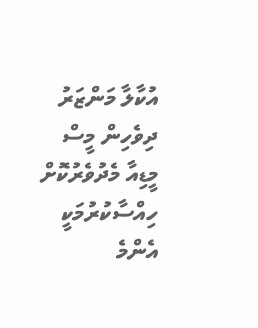އުކާލާ މަންޒަރު ދިވެހިން މީސް މީޑިއާ މެދުވެރުކޮށް ހިއްސާކުރުމަކީ އެންމެ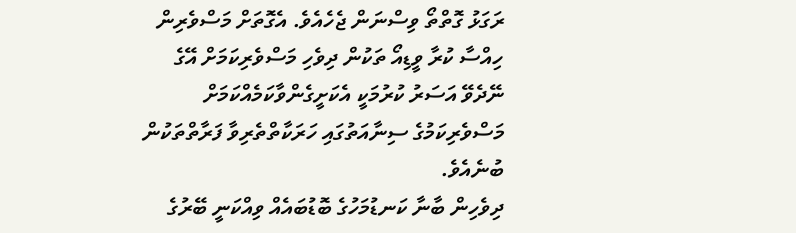ރަގަޅު ގޮތްތޯ ވިސްނަން ޖެހެއެވެ. އެގޮތަށް މަސްވެރިން ހިއްސާ ކުރާ ވީޑިއޯ ތަކުން ދިވެހި މަސްވެރިކަމަށް އޭގެ ނޭދެވޭ އަސަރު ކުރުމަކީ އެކަށީގެންވާކަމެއްކަމަށް މަސްވެރިކަމުގެ ސިނާއަތުގައި ހަރަކާތްތެރިވާ ފަރާތްތަކުން ބުނެއެވެ.
ދިވެހިން ބާނާ ކަނޑުމަހުގެ ބޮޑުބައެއް ވިއްކަނީ ބޭރުގެ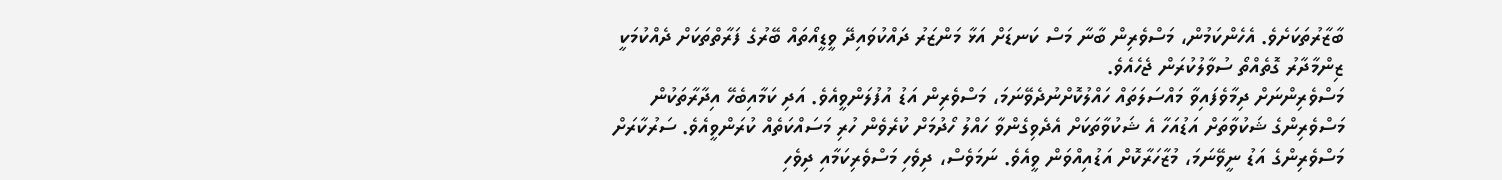ބާޒާރުތަކަށެވެ. އެހެންކަމުން، މަސްވެރިން ބާނާ މަސް ކަނޑަށް އަޅާ މަންޒަރު ދައްކުވައިދޭ ވީޑީއޯތައް ބޭރުގެ ފަރާތްތަކަށް ދެއްކުމަކީ ޒިންމާދާރު ގޮތެއްތޯ ސުވާލުކުރަން ޖެހެއެވެ.
މަސްވެރިންނަށް ދިމާވެފައިވާ މައްސަލަތައް ހައްލުކޮށްނުދެވޭނަމަ، މަސްވެރިން އަޑު އުފުލަންވީއެވެ. އަދި ކަމާއިބެހޭ އިދާރާތަކުން މަސްވެރިންގެ ޝަކުވާތަށް އަޑުއަހާ އެ ޝަކުވާތަކަށް އެދެވިގެންވާ ހައްލު ހޯދުމަށް ކުރެވެން ހުރި މަސައްކަތެއް ކުރަންވީއެވެ. ސަރުކާރަށް މަސްވެރިންގެ އަޑު ނީވޭނަމަ، މުޒާހަރާކޮށް އަޑުއިއްވަން ވީއެވެ. ނަމަވެސް، ދިވެހި މަސްވެރިކަމާއި ދިވެހި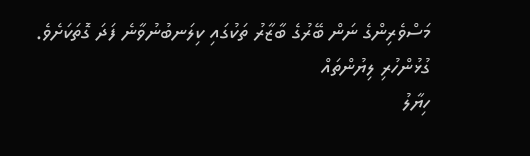މަސްވެރިންގެ ނަން ބޭރުގެ ބާޒާރު ތަކުގައި ކިލަނބުނުވާނެ ފަދަ ގޮތަކަށެވެ.
ގުޅުންހުރި ލިޔުންތައް
ހިޔާލު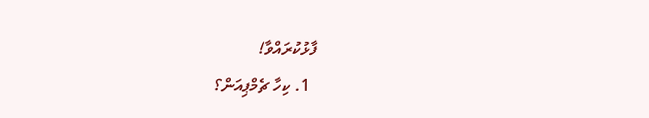ފާޅުކުރައްވާ!
  1. ކިހާ ޗެމްޕިއަން؟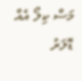މަސް ކިލޯ އެއް ޑޮލަރު